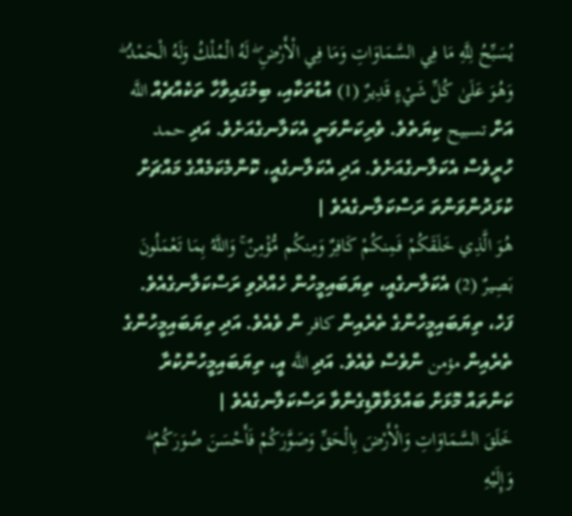يُسَبِّحُ لِلَّهِ مَا فِي السَّمَاوَاتِ وَمَا فِي الْأَرْضِ ۖ لَهُ الْمُلْكُ وَلَهُ الْحَمْدُ ۖ وَهُوَ عَلَىٰ كُلِّ شَيْءٍ قَدِيرٌ (1) އުޑުތަކާއި، ބިމުގައިވާހާ ތަކެއްޗެއް اللَّه އަށް تسبيح ކިޔަތެވެ. ވެރިކަންވަނީ އެކަލާނގެއަށެވެ. އަދި حمد ހުރީވެސް އެކަލާނގެއަށެވެ. އަދި އެކަލާނގެއީ، ކޮންމެކަމެއްގެ މައްޗަށް ކުޅަދުންވަންތަ ރަސްކަލާނގެއެވެ |
هُوَ الَّذِي خَلَقَكُمْ فَمِنكُمْ كَافِرٌ وَمِنكُم مُّؤْمِنٌ ۚ وَاللَّهُ بِمَا تَعْمَلُونَ بَصِيرٌ (2) އެކަލާނގެއީ، ތިޔަބައިމީހުން ހެއްދެވި ރަސްކަލާނގެއެވެ. ފަހެ، ތިޔަބައިމީހުންގެ ތެރެއިން كافر ން ވެއެވެ. އަދި ތިޔަބައިމީހުންގެ ތެރެއިން مؤمن ންވެސް ވެއެވެ. އަދި اللَّه އީ، ތިޔަބައިމީހުންކުރާ ކަންތައް މޮޅަށް ބައްލަވާވޮޑިގެންވާ ރަސްކަލާނގެއެވެ |
خَلَقَ السَّمَاوَاتِ وَالْأَرْضَ بِالْحَقِّ وَصَوَّرَكُمْ فَأَحْسَنَ صُوَرَكُمْ ۖ وَإِلَيْهِ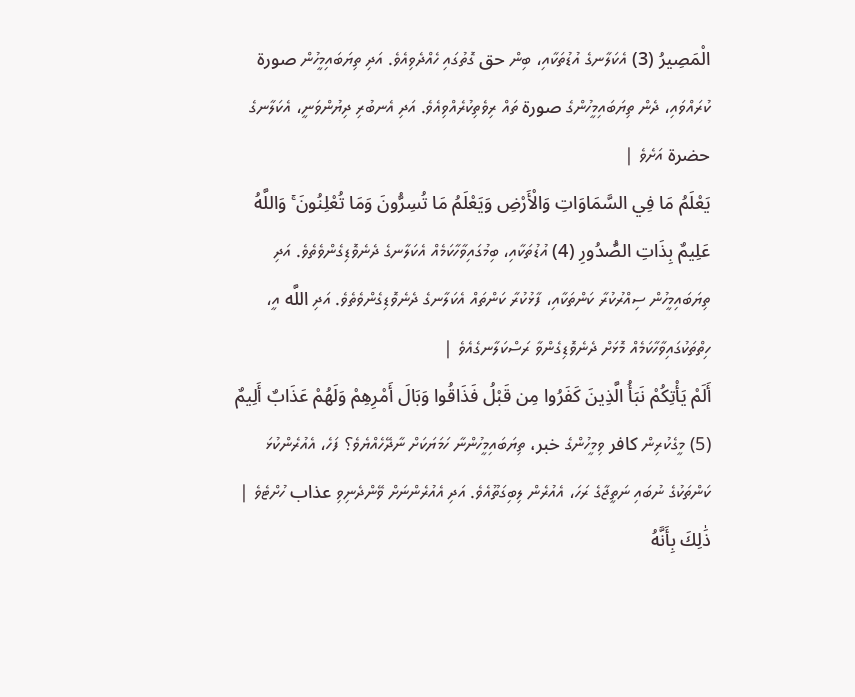الْمَصِيرُ (3) އެކަލާނގެ އުޑުތަކާއި، ބިން حق ގޮތުގައި ހެއްދެވިއެވެ. އަދި ތިޔަބައިމީހުން صورة ކުރައްވައި، ދެން ތިޔަބައިމީހުންގެ صورة ތައް ރިވެތިކުރެއްވިއެވެ. އަދި އެނބުރި ދިޔުންވަނީ، އެކަލާނގެ حضرة އަށެވެ |
يَعْلَمُ مَا فِي السَّمَاوَاتِ وَالْأَرْضِ وَيَعْلَمُ مَا تُسِرُّونَ وَمَا تُعْلِنُونَ ۚ وَاللَّهُ عَلِيمٌ بِذَاتِ الصُّدُورِ (4) އުޑުތަކާއި، ބިމުގައިވާހާކަމެއް އެކަލާނގެ ދެނެވޮޑިގެންވެތެވެ. އަދި ތިޔަބައިމީހުން ސިއްރުކުރާ ކަންތަކާއި، ފާޅުކުރާ ކަންތައް އެކަލާނގެ ދެނެވޮޑިގެންވެތެވެ. އަދި اللَّه އީ، ހިތްތަކުގައިވާހާކަމެއް މޮޅަށް ދެނެވޮޑިގެންވާ ރަސްކަލާނގެއެވެ |
أَلَمْ يَأْتِكُمْ نَبَأُ الَّذِينَ كَفَرُوا مِن قَبْلُ فَذَاقُوا وَبَالَ أَمْرِهِمْ وَلَهُمْ عَذَابٌ أَلِيمٌ (5) މީގެކުރިން كافر ވިމީހުންގެ خبر، ތިޔަބައިމީހުންނާ ހަމަޔަކަށް ނާދޭހެއްޔެވެ؟ ފަހެ، އެއުރެންކުޅަ ކަންތަކުގެ ނުބައި ނަތީޖާގެ ރަހަ، އެއުރެން ލިބިގަތޫއެވެ. އަދި އެއުރެންނަށް ވޭންދެނިވި عذاب ހުށްޓެވެ |
ذَٰلِكَ بِأَنَّهُ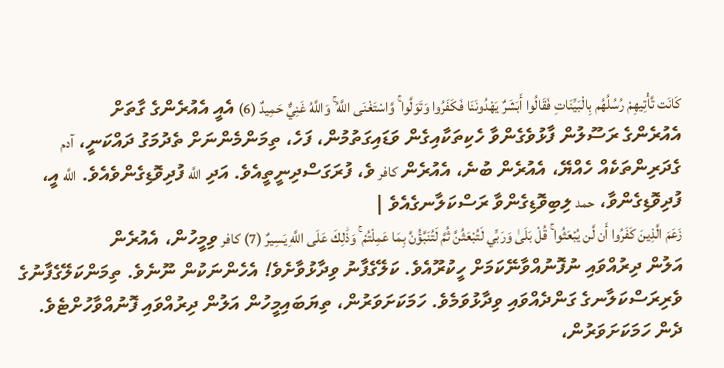كَانَت تَّأْتِيهِمْ رُسُلُهُم بِالْبَيِّنَاتِ فَقَالُوا أَبَشَرٌ يَهْدُونَنَا فَكَفَرُوا وَتَوَلَّوا ۚ وَّاسْتَغْنَى اللَّهُ ۚ وَاللَّهُ غَنِيٌّ حَمِيدٌ (6) އެއީ އެއުރެންގެ ގާތަށް އެއުރެންގެ ރަސޫލުން ފާޅުވެގެންވާ ހެކިތަކާއިގެން ވަޑައިގަތުމުން، ފަހެ، ތިމަންމެންނަށް ތެދުމަގު ދައްކަނީ، آدم ގެދަރިންތަކެއް ހެއްޔޭ، އެއުރެން ބުނެ، އެއުރެން كافر ވެ، ފުރަގަސްދިނީތީއެވެ. އަދި اللَّه ފުދިވޮޑިގެންވެއެވެ. اللَّه އީ، ފުދިވޮޑިގެންވާ، حمد ލިބިވޮޑިގެންވާ ރަސްކަލާނގެއެވެ |
زَعَمَ الَّذِينَ كَفَرُوا أَن لَّن يُبْعَثُوا ۚ قُلْ بَلَىٰ وَرَبِّي لَتُبْعَثُنَّ ثُمَّ لَتُنَبَّؤُنَّ بِمَا عَمِلْتُمْ ۚ وَذَٰلِكَ عَلَى اللَّهِ يَسِيرٌ (7) كافر ވިމީހުން، އެއުރެން އަލުން ދިރުއްވައި ނުފޮނުއްވާނޭކަމަށް ހީކުރޫއެވެ. ކަލޭގެފާނު ވިދާޅުވާށެވެ! އެހެންނަކުން ނޫނެވެ. ތިމަންކަލޭގެފާނުގެ ވެރިރަސްކަލާނގެ ގަންދެއްވައި ވިދާޅުވަމެވެ. ހަމަކަށަވަރުން، ތިޔަބައިމީހުން އަލުން ދިރުއްވައި ފޮނުއްވާހުށްޓެވެ. ދެން ހަމަކަށަވަރުން،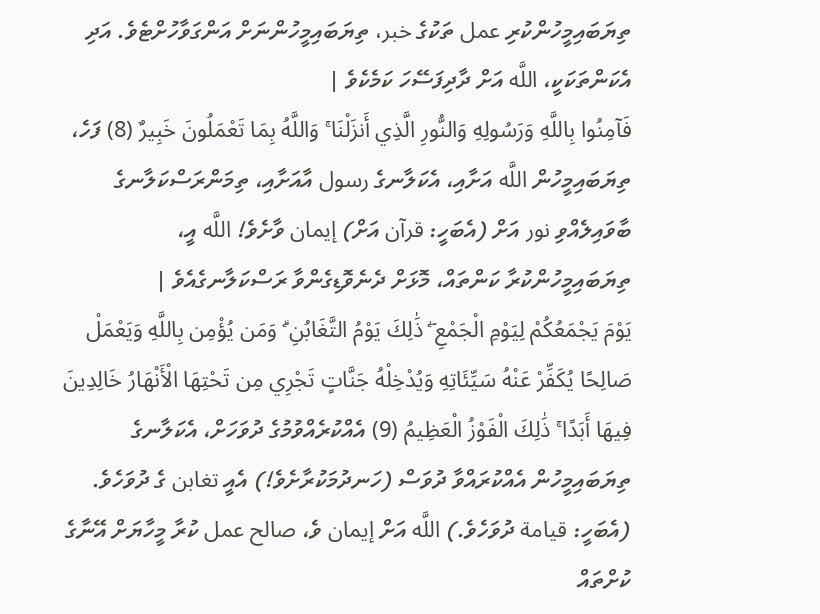ތިޔަބައިމީހުންކުރި عمل ތަކުގެ خبر، ތިޔަބައިމީހުންނަށް އަންގަވާހުށްޓެވެ. އަދި އެކަންތަކަކީ، اللَّه އަށް ދާދިފަސޭހަ ކަމެކެވެ |
فَآمِنُوا بِاللَّهِ وَرَسُولِهِ وَالنُّورِ الَّذِي أَنزَلْنَا ۚ وَاللَّهُ بِمَا تَعْمَلُونَ خَبِيرٌ (8) ފަހެ، ތިޔަބައިމީހުން اللَّه އަށާއި، އެކަލާނގެ رسول އާއަށާއި، ތިމަންރަސްކަލާނގެ ބާވައިލެއްވި نور އަށް (އެބަހީ: قرآن އަށް) إيمان ވާށެވެ! اللَّه އީ، ތިޔަބައިމީހުންކުރާ ކަންތައް، މޮޅަށް ދެނެވޮޑިގެންވާ ރަސްކަލާނގެއެވެ |
يَوْمَ يَجْمَعُكُمْ لِيَوْمِ الْجَمْعِ ۖ ذَٰلِكَ يَوْمُ التَّغَابُنِ ۗ وَمَن يُؤْمِن بِاللَّهِ وَيَعْمَلْ صَالِحًا يُكَفِّرْ عَنْهُ سَيِّئَاتِهِ وَيُدْخِلْهُ جَنَّاتٍ تَجْرِي مِن تَحْتِهَا الْأَنْهَارُ خَالِدِينَ فِيهَا أَبَدًا ۚ ذَٰلِكَ الْفَوْزُ الْعَظِيمُ (9) އެއްކުރެއްވުމުގެ ދުވަހަށް، އެކަލާނގެ ތިޔަބައިމީހުން އެއްކުރައްވާ ދުވަސް (ހަނދުމަކުރާށެވެ!) އެއީ تغابن ގެ ދުވަހެވެ. (އެބަހީ: قيامة ދުވަހެވެ.) اللَّه އަށް إيمان ވެ، صالح عمل ކުރާ މީހާޔަށް އޭނާގެ ކުށްތައް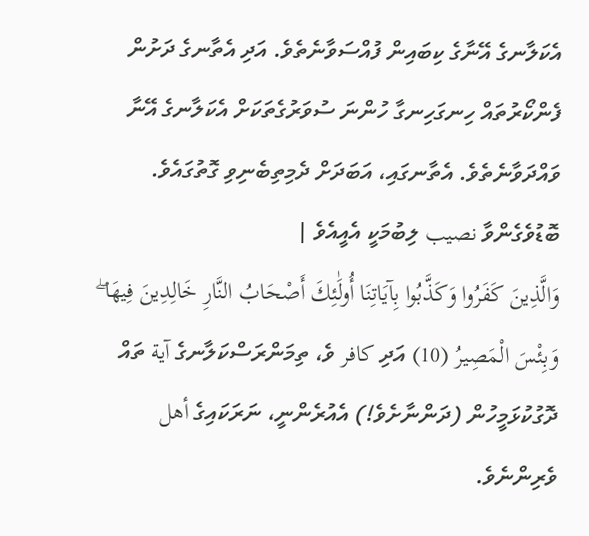އެކަލާނގެ އޭނާގެ ކިބައިން ފުއްސަވާނެތެވެ. އަދި އެތާނގެ ދަށުން ފެންކޯރުތައް ހިނގަހިނގާ ހުންނަ ސުވަރުގެތަކަށް އެކަލާނގެ އޭނާ ވައްދަވާނެތެވެ. އެތާނގައި، އަބަދަށް ދެމިތިބެނިވި ގޮތުގައެވެ. ބޮޑުވެގެންވާ نصيب ލިބުމަކީ އެއީއެވެ |
وَالَّذِينَ كَفَرُوا وَكَذَّبُوا بِآيَاتِنَا أُولَٰئِكَ أَصْحَابُ النَّارِ خَالِدِينَ فِيهَا ۖ وَبِئْسَ الْمَصِيرُ (10) އަދި كافر ވެ، ތިމަންރަސްކަލާނގެ آية ތައް ދޮގުކުޅަމީހުން (ދަންނާށެވެ!) އެއުރެންނީ، ނަރަކައިގެ أهل ވެރިންނެވެ.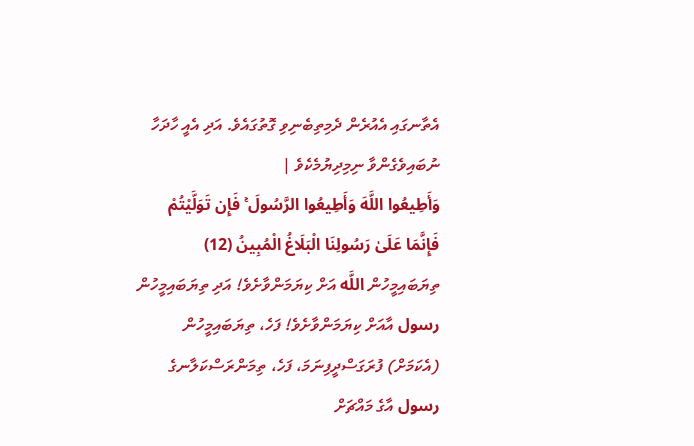އެތާނގައި އެއުރެން ދެމިތިބެނިވި ގޮތުގައެވެ. އަދި އެއީ ހާދަހާ ނުބައިވެގެންވާ ނިމިދިޔުމެކެވެ |
وَأَطِيعُوا اللَّهَ وَأَطِيعُوا الرَّسُولَ ۚ فَإِن تَوَلَّيْتُمْ فَإِنَّمَا عَلَىٰ رَسُولِنَا الْبَلَاغُ الْمُبِينُ (12) ތިޔަބައިމީހުން اللَّه އަށް ކިޔަމަންވާށެވެ! އަދި ތިޔަބައިމީހުން رسول އާއަށް ކިޔަމަންވާށެވެ! ފަހެ، ތިޔަބައިމީހުން (އެކަމަށް) ފުރަގަސްދީފިނަމަ، ފަހެ، ތިމަންރަސްކަލާނގެ رسول އާގެ މައްޗަށް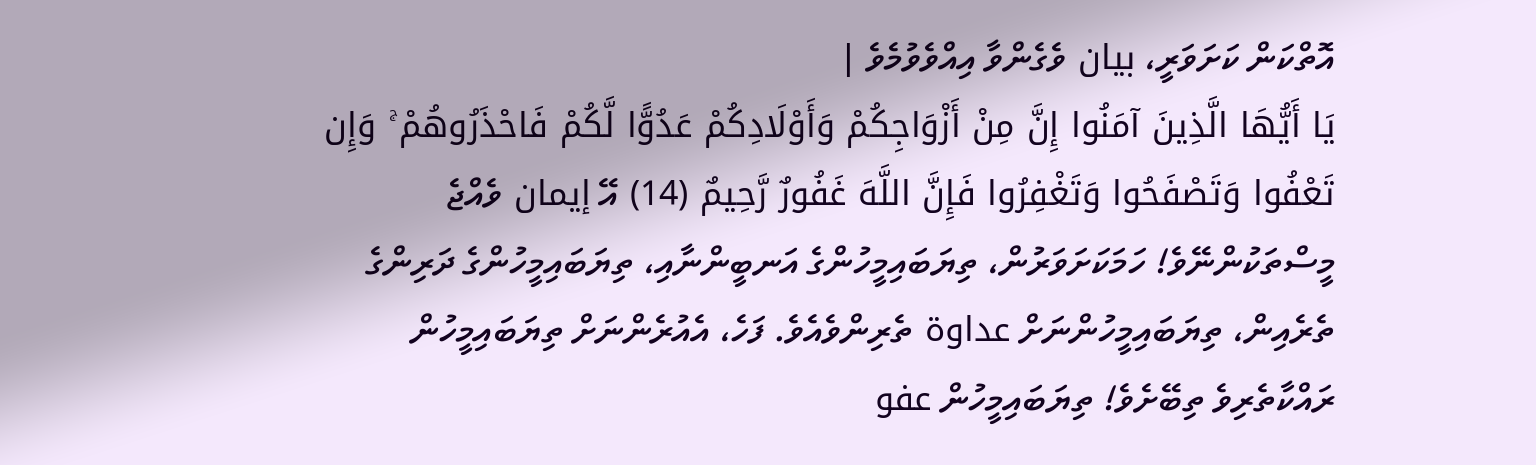އޮތްކަން ކަށަވަރީ، بيان ވެގެންވާ އިއްވެވުމެވެ |
يَا أَيُّهَا الَّذِينَ آمَنُوا إِنَّ مِنْ أَزْوَاجِكُمْ وَأَوْلَادِكُمْ عَدُوًّا لَّكُمْ فَاحْذَرُوهُمْ ۚ وَإِن تَعْفُوا وَتَصْفَحُوا وَتَغْفِرُوا فَإِنَّ اللَّهَ غَفُورٌ رَّحِيمٌ (14) އޭ إيمان ވެއްޖެ މީސްތަކުންނޭވެ! ހަމަކަށަވަރުން، ތިޔަބައިމީހުންގެ އަނބީންނާއި، ތިޔަބައިމީހުންގެ ދަރިންގެ ތެރެއިން، ތިޔަބައިމީހުންނަށް عداوة ތެރިންވެއެވެ. ފަހެ، އެއުރެންނަށް ތިޔަބައިމީހުން ރައްކާތެރިވެ ތިބޭށެވެ! ތިޔަބައިމީހުން عفو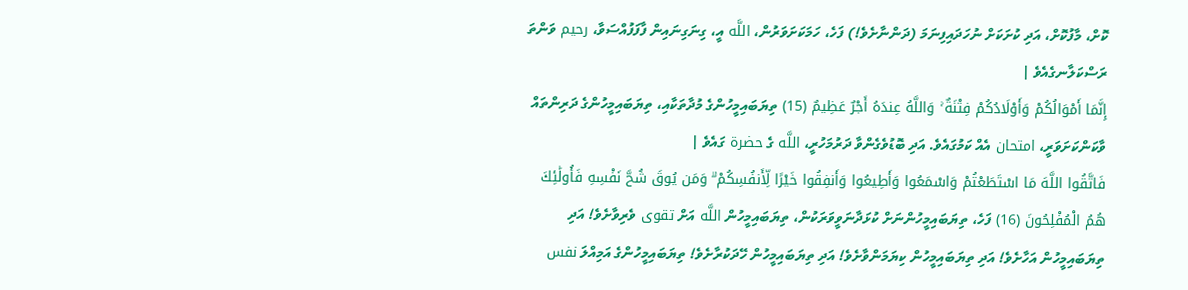ކޮށް، މާފުކޮށް، އަދި ކުށަކަށް ނުހަދައިފިނަމަ (ދަންނާށެވެ!) ފަހެ، ހަމަކަށަވަރުން، اللَّه އީ، ގިނަގިނައިން ފާފަފުއްސަވާ، رحيم ވަންތަ ރަސްކަލާނގެއެވެ |
إِنَّمَا أَمْوَالُكُمْ وَأَوْلَادُكُمْ فِتْنَةٌ ۚ وَاللَّهُ عِندَهُ أَجْرٌ عَظِيمٌ (15) ތިޔަބައިމީހުންގެ މުދާތަކާއި، ތިޔަބައިމީހުންގެ ދަރިންތައް ވާކަންކަށަވަރީ، امتحان އެއް ކަމުގައެވެ. އަދި ބޮޑުވެގެންވާ ދަރުމަހުރީ، اللَّه ގެ حضرة ގައެވެ |
فَاتَّقُوا اللَّهَ مَا اسْتَطَعْتُمْ وَاسْمَعُوا وَأَطِيعُوا وَأَنفِقُوا خَيْرًا لِّأَنفُسِكُمْ ۗ وَمَن يُوقَ شُحَّ نَفْسِهِ فَأُولَٰئِكَ هُمُ الْمُفْلِحُونَ (16) ފަހެ، ތިޔަބައިމީހުންނަށް ކުޅަދާނަވީވަރަކުން، ތިޔަބައިމީހުން اللَّه އަށް تقوى ވެރިވާށެވެ! އަދި ތިޔަބައިމީހުން އަހާށެވެ! އަދި ތިޔަބައިމީހުން ކިޔަމަންވާށެވެ! އަދި ތިޔަބައިމީހުން ހޭދަކުރާށެވެ! ތިޔަބައިމީހުންގެ އަމިއްލަ نفس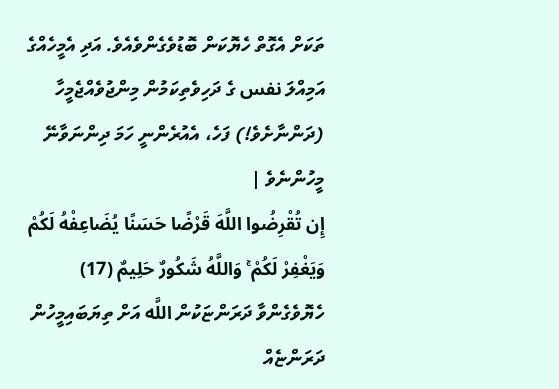ތަކަށް އެގޮތް ހެޔޮކަން ބޮޑުވެގެންވެއެވެ. އަދި އެމީހެއްގެ އަމިއްލަ نفس ގެ ދަހިވެތިކަމުން މިންޖުވެއްޖެމީހާ (ދަންނާށެވެ!) ފަހެ، އެއުރެންނީ ހަމަ ދިންނަވާނޭ މީހުންނެވެ |
إِن تُقْرِضُوا اللَّهَ قَرْضًا حَسَنًا يُضَاعِفْهُ لَكُمْ وَيَغْفِرْ لَكُمْ ۚ وَاللَّهُ شَكُورٌ حَلِيمٌ (17) ހެޔޮވެގެންވާ ދަރަންޏަކުން اللَّه އަށް ތިޔަބައިމީހުން ދަރަންޏެއް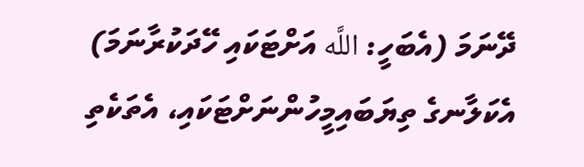ދޭނަމަ (އެބަހީ: اللَّه އަށްޓަކައި ހޭދަކުރާނަމަ) އެކަލާނގެ ތިޔަބައިމީހުންނަށްޓަކައި، އެތަކެތި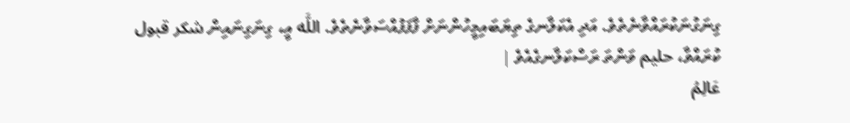ގިނަގުނަކުރައްވާނެތެވެ. އަދި އެކަލާނގެ ތިޔަބައިމީހުންނަށް ފާފަފުއްސަވާނެތެވެ. اللَّه އީ، ގިނަގިނައިން شكر قبول ކުރައްވާ، حليم ވަންތަ ރަސްކަލާނގެއެވެ |
عَالِمُ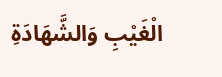الْغَيْبِ وَالشَّهَادَةِ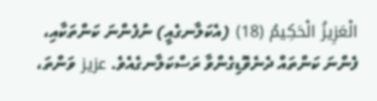الْعَزِيزُ الْحَكِيمُ (18) (އެކަލާނގެއީ) ނުފެންނަ ކަންތަކާއި، ފެންނަ ކަންތައް ދެނެވޮޑިގެންވާ ރަސްކަލާނގެއެވެ. عزيز ވަންތަ،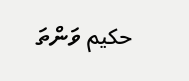حكيم ވަންތަ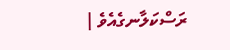ރަސްކަލާނގެއެވެ |